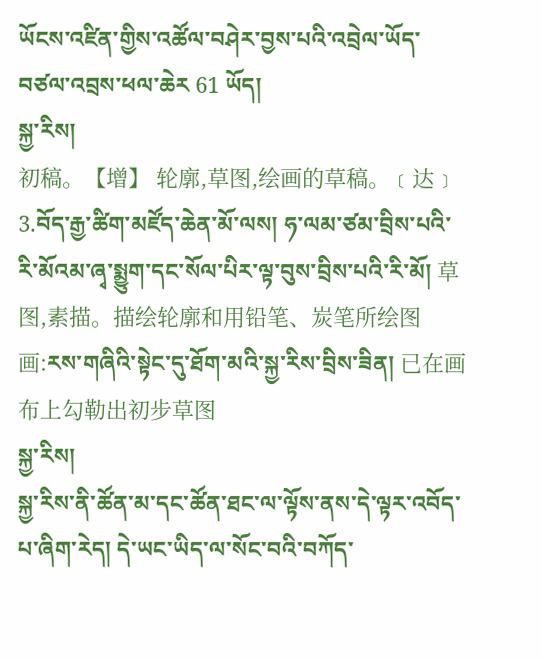ཡོངས་འཛིན་གྱིས་འཚོལ་བཤེར་བྱས་པའི་འབྲེལ་ཡོད་བཙལ་འབྲས་ཕལ་ཆེར 61 ཡོད།
སྐྱ་རིས།
初稿。【增】 轮廓,草图,绘画的草稿。﹝达﹞ 3.བོད་རྒྱ་ཚིག་མཛོད་ཆེན་མོ་ལས། ཧ་ལམ་ཙམ་བྲིས་པའི་རི་མོའམ་ཞྭ་སྨྱུག་དང་སོལ་པིར་ལྟ་བུས་བྲིས་པའི་རི་མོ། 草图,素描。描绘轮廓和用铅笔、炭笔所绘图画:རས་གཞིའི་སྟེང་དུ་ཐོག་མའི་སྐྱ་རིས་བྲིས་ཟིན། 已在画布上勾勒出初步草图
སྐྱ་རིས།
སྐྱ་རིས་ནི་ཚོན་མ་དང་ཚོན་ཐང་ལ་ལྟོས་ནས་དེ་ལྟར་འབོད་པ་ཞིག་རེད། དེ་ཡང་ཡིད་ལ་སོང་བའི་བཀོད་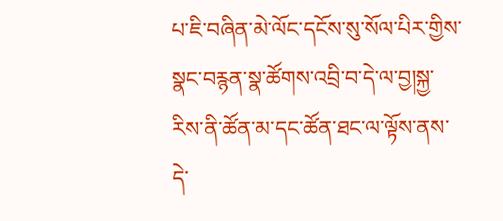པ་ཇི་བཞིན་མེ་ལོང་དངོས་སུ་སོལ་པིར་གྱིས་སྣང་བརྙན་སྣ་ཚོགས་འབྲི་བ་དེ་ལ་བྱ།སྐྱ་རིས་ནི་ཚོན་མ་དང་ཚོན་ཐང་ལ་ལྟོས་ནས་དེ་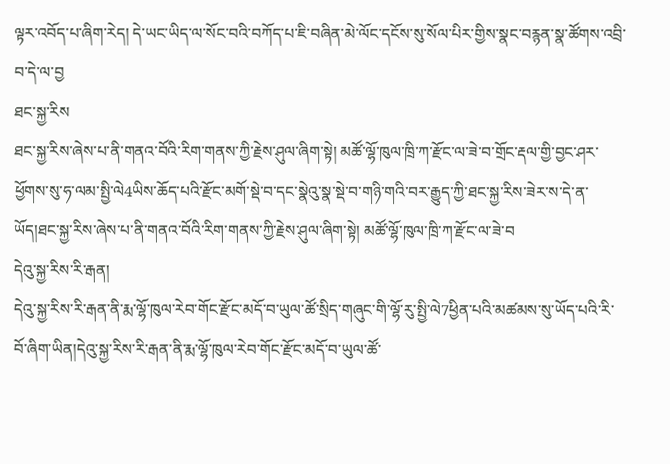ལྟར་འབོད་པ་ཞིག་རེད། དེ་ཡང་ཡིད་ལ་སོང་བའི་བཀོད་པ་ཇི་བཞིན་མེ་ལོང་དངོས་སུ་སོལ་པིར་གྱིས་སྣང་བརྙན་སྣ་ཚོགས་འབྲི་བ་དེ་ལ་བྱ
ཐང་སྐྱ་རིས
ཐང་སྐྱ་རིས་ཞེས་པ་ནི་གནའ་བོའི་རིག་གནས་ཀྱི་རྗེས་ཤུལ་ཞིག་སྟེ། མཚོ་ལྷོ་ཁུལ་ཁྲི་ཀ་རྫོང་ལ་ཟེ་བ་གྲོང་རྡལ་གྱི་བྱང་ཤར་ཕྱོགས་སུ་ཧ་ལམ་སྤྱི་ལེ4ཡིས་ཆོད་པའི་རྫོང་མགོ་སྡེ་བ་དང་སྣེའུ་སྣ་སྡེ་བ་གཉི་གའི་བར་རྒྱུད་ཀྱི་ཐང་སྐྱ་རིས་ཟེར་ས་དེ་ན་ཡོད།ཐང་སྐྱ་རིས་ཞེས་པ་ནི་གནའ་བོའི་རིག་གནས་ཀྱི་རྗེས་ཤུལ་ཞིག་སྟེ། མཚོ་ལྷོ་ཁུལ་ཁྲི་ཀ་རྫོང་ལ་ཟེ་བ
དེའུ་སྐྱ་རིས་རི་རྒན།
དེའུ་སྐྱ་རིས་རི་རྒན་ནི་རྨ་ལྷོ་ཁུལ་རེབ་གོང་རྫོང་མདོ་བ་ཡུལ་ཚོ་སྲིད་གཞུང་གི་ལྷོ་རུ་སྤྱི་ལེ7ཕྱིན་པའི་མཚམས་སུ་ཡོད་པའི་རི་བོ་ཞིག་ཡིན།དེའུ་སྐྱ་རིས་རི་རྒན་ནི་རྨ་ལྷོ་ཁུལ་རེབ་གོང་རྫོང་མདོ་བ་ཡུལ་ཚོ་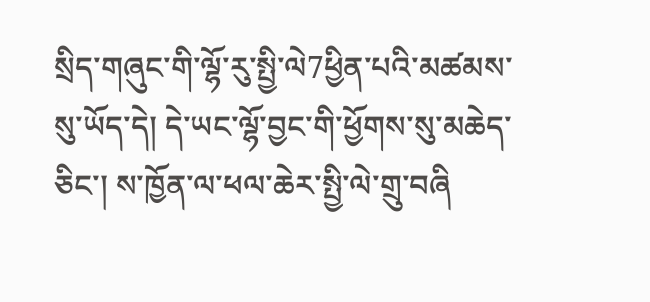སྲིད་གཞུང་གི་ལྷོ་རུ་སྤྱི་ལེ7ཕྱིན་པའི་མཚམས་སུ་ཡོད་དེ། དེ་ཡང་ལྷོ་བྱང་གི་ཕྱོགས་སུ་མཆེད་ཅིང་། ས་ཁྱོན་ལ་ཕལ་ཆེར་སྤྱི་ལེ་གྲུ་བཞི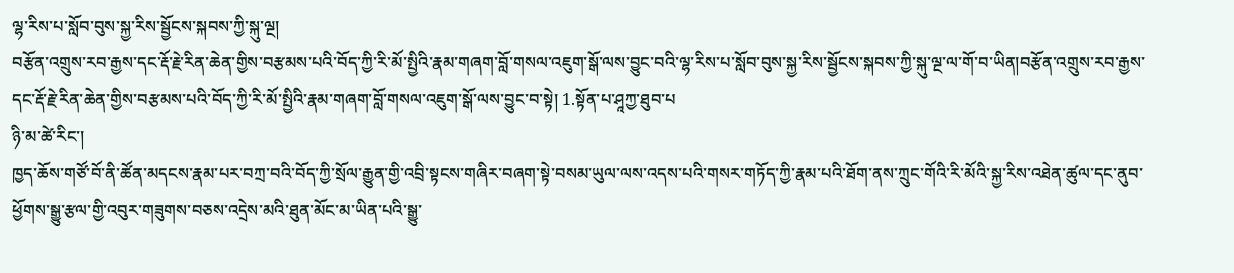ལྷ་རིས་པ་སློབ་བུས་སྐྱ་རིས་སྦྱོངས་སྐབས་ཀྱི་སྐུ་ལྔ།
བརྩོན་འགྲུས་རབ་རྒྱས་དང་རྡོ་རྗེ་རིན་ཆེན་གྱིས་བརྩམས་པའི་བོད་ཀྱི་རི་མོ་སྤྱིའི་རྣམ་གཞག་བློ་གསལ་འཇུག་སྒོ་ལས་བྱུང་བའི་ལྷ་རིས་པ་སློབ་བུས་སྐྱ་རིས་སྦྱོངས་སྐབས་ཀྱི་སྐུ་ལྔ་ལ་གོ་བ་ཡིན།བརྩོན་འགྲུས་རབ་རྒྱས་དང་རྡོ་རྗེ་རིན་ཆེན་གྱིས་བརྩམས་པའི་བོད་ཀྱི་རི་མོ་སྤྱིའི་རྣམ་གཞག་བློ་གསལ་འཇུག་སྒོ་ལས་བྱུང་བ་སྟེ། 1.སྟོན་པ་ཤཱཀྱ་ཐུབ་པ
ཉི་མ་ཚེ་རིང་།
ཁྱད་ཆོས་གཙོ་བོ་ནི་ཚོན་མདངས་རྣམ་པར་བཀྲ་བའི་བོད་ཀྱི་སྲོལ་རྒྱུན་གྱི་འབྲི་སྟངས་གཞིར་བཞག་སྟེ་བསམ་ཡུལ་ལས་འདས་པའི་གསར་གཏོད་ཀྱི་རྣམ་པའི་ཐོག་ནས་ཀྲུང་གོའི་རི་མོའི་སྐྱ་རིས་འཐེན་ཚུལ་དང་ནུབ་ཕྱོགས་སྒྱུ་རྩལ་གྱི་འབུར་གཟུགས་བཅས་འདྲེས་མའི་ཐུན་མོང་མ་ཡིན་པའི་སྒྱུ་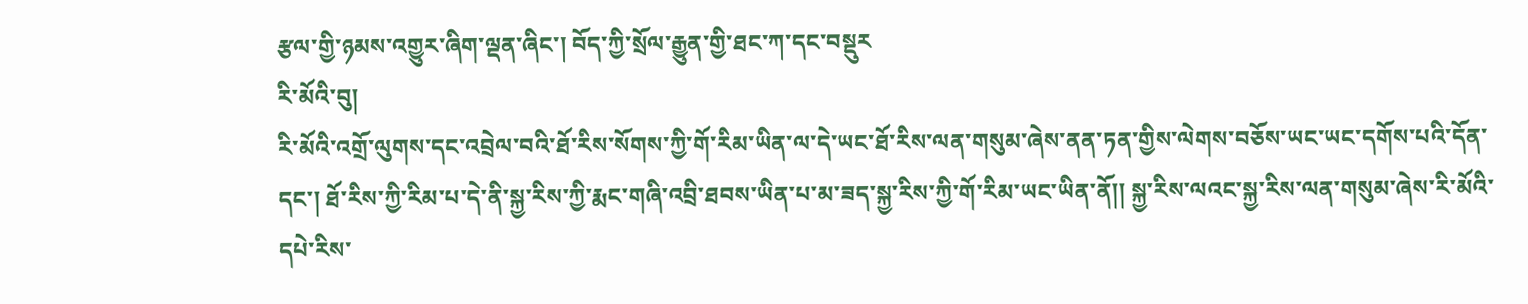རྩལ་གྱི་ཉམས་འགྱུར་ཞིག་ལྡན་ཞིང་། བོད་ཀྱི་སྲོལ་རྒྱུན་གྱི་ཐང་ཀ་དང་བསྡུར
རི་མོའི་བུ།
རི་མོའི་འགྲོ་ལུགས་དང་འབྲེལ་བའི་ཐོ་རིས་སོགས་ཀྱི་གོ་རིམ་ཡིན་ལ་དེ་ཡང་ཐོ་རིས་ལན་གསུམ་ཞེས་ནན་ཏན་གྱིས་ལེགས་བཅོས་ཡང་ཡང་དགོས་པའི་དོན་དང་། ཐོ་རིས་ཀྱི་རིམ་པ་དེ་ནི་སྐྱ་རིས་ཀྱི་རྨང་གཞི་འབྲི་ཐབས་ཡིན་པ་མ་ཟད་སྐྱ་རིས་ཀྱི་གོ་རིམ་ཡང་ཡིན་ནོ།། སྐྱ་རིས་ལའང་སྐྱ་རིས་ལན་གསུམ་ཞེས་རི་མོའི་དཔེ་རིས་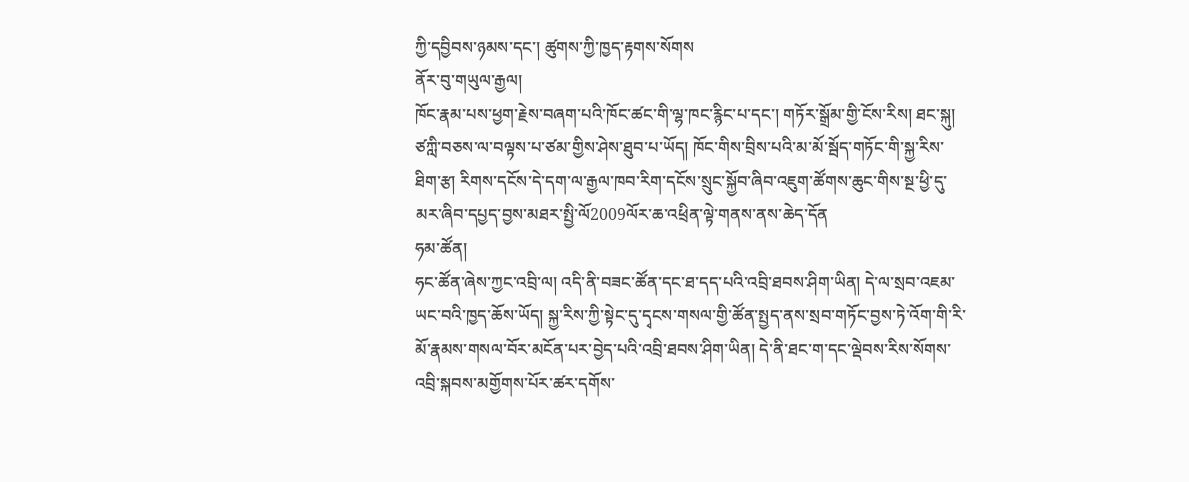ཀྱི་དབྱིབས་ཉམས་དང་། ཚུགས་ཀྱི་ཁྱད་རྟགས་སོགས
ནོར་བུ་གཡུལ་རྒྱལ།
ཁོང་རྣམ་པས་ཕྱག་རྗེས་བཞག་པའི་ཁོང་ཚང་གི་ལྷ་ཁང་རྙིང་པ་དང་། གཏོར་སྒྲོམ་གྱི་ངོས་རིས། ཐང་སྐུ། ཙཀླི་བཅས་ལ་བལྟས་པ་ཙམ་གྱིས་ཤེས་ཐུབ་པ་ཡོད། ཁོང་གིས་བྲིས་པའི་མ་མོ་སྦོད་གཏོང་གི་སྐྱ་རིས་ཐིག་རྩ། རིགས་དངོས་དེ་དག་ལ་རྒྱལ་ཁབ་རིག་དངོས་སྲུང་སྐྱོབ་ཞིབ་འཇུག་ཚོགས་ཆུང་གིས་སྔ་ཕྱི་དུ་མར་ཞིབ་དཔྱད་བྱས་མཐར་སྤྱི་ལོ2009ལོར་ཆ་འཕྲིན་ལྟེ་གནས་ནས་ཆེད་དོན
ཧམ་ཚོན།
ཧང་ཚོན་ཞེས་ཀྱང་འབྲི་ལ། འདི་ནི་བཟང་ཚོན་དང་ཐ་དད་པའི་འབྲི་ཐབས་ཤིག་ཡིན། དེ་ལ་སྲབ་འཇམ་ཡང་བའི་ཁྱད་ཆོས་ཡོད། སྐྱ་རིས་ཀྱི་སྟེང་དུ་དྭངས་གསལ་གྱི་ཚོན་སྤྱད་ནས་སྲབ་གཏོང་བྱས་ཏེ་འོག་གི་རི་མོ་རྣམས་གསལ་བོར་མངོན་པར་བྱེད་པའི་འབྲི་ཐབས་ཤིག་ཡིན། དེ་ནི་ཐང་ག་དང་ལྡེབས་རིས་སོགས་འབྲི་སྐབས་མགྱོགས་པོར་ཚར་དགོས་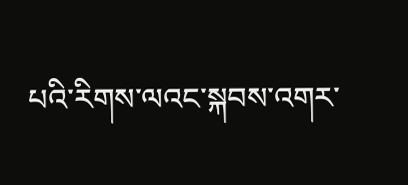པའི་རིགས་ལའང་སྐབས་འགར་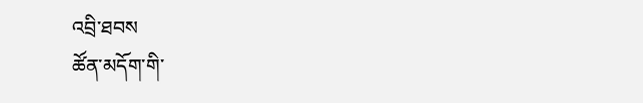འབྲི་ཐབས
ཚོན་མདོག་གི་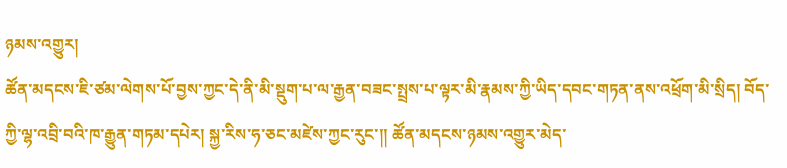ཉམས་འགྱུར།
ཚོན་མདངས་ཇི་ཙམ་ལེགས་པོ་བྱས་ཀྱང་དེ་ནི་མི་སྡུག་པ་ལ་རྒྱན་བཟང་སྤྲས་པ་ལྟར་མི་རྣམས་ཀྱི་ཡིད་དབང་གཏན་ནས་འཕྲོག་མི་སྲིད། བོད་ཀྱི་ལྷ་འབྲི་བའི་ཁ་རྒྱུན་གཏམ་དཔེར། སྐྱ་རིས་ཧ་ཅང་མཛེས་ཀྱང་རུང་།། ཚོན་མདངས་ཉམས་འགྱུར་མེད་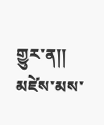གྱུར་ན།། མཛེས་མས་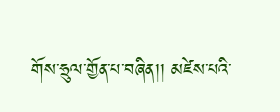གོས་ཧྲུལ་གྱོན་པ་བཞིན།། མཛེས་པའི་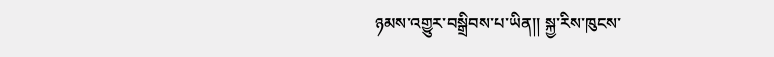ཉམས་འགྱུར་བསྒྲིབས་པ་ཡིན།། སྐྱ་རིས་ཁུངས་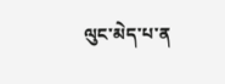ལུང་མེད་པ་ན